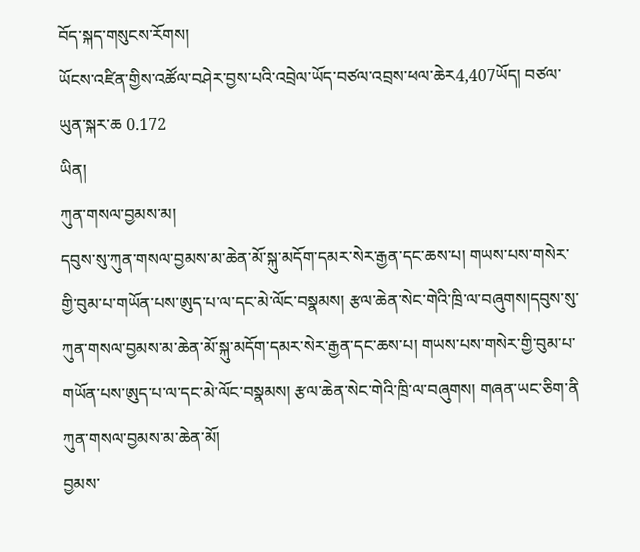བོད་སྐད་གསུངས་རོགས།
ཡོངས་འཛིན་གྱིས་འཚོལ་བཤེར་བྱས་པའི་འབྲེལ་ཡོད་བཙལ་འབྲས་ཕལ་ཆེར4,407ཡོད། བཙལ་ཡུན་སྐར་ཆ 0.172
ཡིན།
ཀུན་གསལ་བྱམས་མ།
དབུས་སུ་ཀུན་གསལ་བྱམས་མ་ཆེན་མོ་སྐུ་མདོག་དམར་སེར་རྒྱན་དང་ཆས་པ། གཡས་པས་གསེར་གྱི་བུམ་པ་གཡོན་པས་ཨུད་པ་ལ་དང་མེ་ལོང་བསྣམས། རྩལ་ཆེན་སེང་གེའི་ཁྲི་ལ་བཞུགས།དབུས་སུ་ཀུན་གསལ་བྱམས་མ་ཆེན་མོ་སྐུ་མདོག་དམར་སེར་རྒྱན་དང་ཆས་པ། གཡས་པས་གསེར་གྱི་བུམ་པ་གཡོན་པས་ཨུད་པ་ལ་དང་མེ་ལོང་བསྣམས། རྩལ་ཆེན་སེང་གེའི་ཁྲི་ལ་བཞུགས། གཞན་ཡང་ཅིག་ནི
ཀུན་གསལ་བྱམས་མ་ཆེན་མོ།
བྱམས་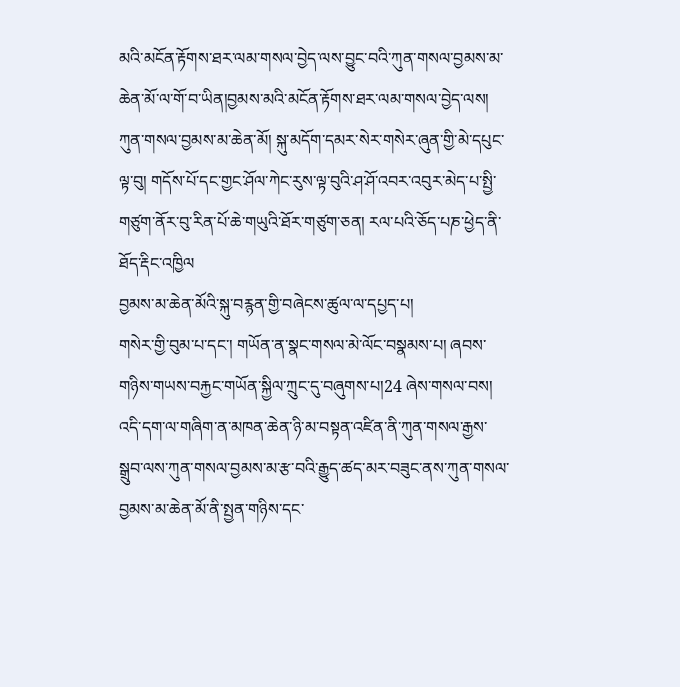མའི་མངོན་རྟོགས་ཐར་ལམ་གསལ་བྱེད་ལས་བྱུང་བའི་ཀུན་གསལ་བྱམས་མ་ཆེན་མོ་ལ་གོ་བ་ཡིན།བྱམས་མའི་མངོན་རྟོགས་ཐར་ལམ་གསལ་བྱེད་ལས། ཀུན་གསལ་བྱམས་མ་ཆེན་མོ། སྐུ་མདོག་དམར་སེར་གསེར་ཞུན་གྱི་མེ་དཔུང་ལྟ་བུ། གདོས་པོ་དང་གྱང་ཤོལ་ཀེང་རུས་ལྟ་བུའི་ཤ་ཤོ་འབར་འབུར་མེད་པ་སྤྱི་གཙུག་ནོར་བུ་རིན་པོ་ཆེ་གཡུའི་ཐོར་གཙུག་ཅན། རལ་པའི་ཅོད་པཎ་ཕྱེད་ནི་ཐོད་རྡིང་འཁྱིལ
བྱམས་མ་ཆེན་མོའི་སྐུ་བརྙན་གྱི་བཞེངས་ཚུལ་ལ་དཔྱད་པ།
གསེར་གྱི་བུམ་པ་དང་། གཡོན་ན་སྣང་གསལ་མེ་ལོང་བསྣམས་པ། ཞབས་གཉིས་གཡས་བརྐྱང་གཡོན་སྐྱིལ་ཀྲུང་དུ་བཞུགས་པ།24 ཞེས་གསལ་བས། འདི་དག་ལ་གཞིག་ན་མཁན་ཆེན་ཉི་མ་བསྟན་འཛིན་ནི་ཀུན་གསལ་རྒྱས་སྒྲུབ་ལས་ཀུན་གསལ་བྱམས་མ་རྩ་བའི་རྒྱུད་ཚད་མར་བཟུང་ནས་ཀུན་གསལ་བྱམས་མ་ཆེན་མོ་ནི་སྤྱན་གཉིས་དང་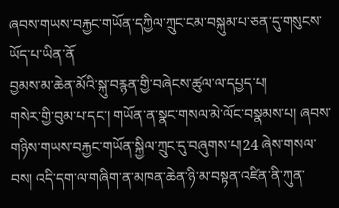ཞབས་གཡས་བརྐྱང་གཡོན་དཀྱིལ་ཀྲུང་ངམ་བསྐུམ་པ་ཅན་དུ་གསུངས་ཡོད་པ་ཡིན་ནོ
བྱམས་མ་ཆེན་མོའི་སྐུ་བརྙན་གྱི་བཞེངས་ཚུལ་ལ་དཔྱད་པ།
གསེར་གྱི་བུམ་པ་དང་། གཡོན་ན་སྣང་གསལ་མེ་ལོང་བསྣམས་པ། ཞབས་གཉིས་གཡས་བརྐྱང་གཡོན་སྐྱིལ་ཀྲུང་དུ་བཞུགས་པ།24 ཞེས་གསལ་བས། འདི་དག་ལ་གཞིག་ན་མཁན་ཆེན་ཉི་མ་བསྟན་འཛིན་ནི་ཀུན་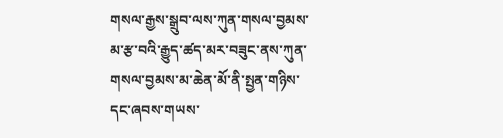གསལ་རྒྱས་སྒྲུབ་ལས་ཀུན་གསལ་བྱམས་མ་རྩ་བའི་རྒྱུད་ཚད་མར་བཟུང་ནས་ཀུན་གསལ་བྱམས་མ་ཆེན་མོ་ནི་སྤྱན་གཉིས་དང་ཞབས་གཡས་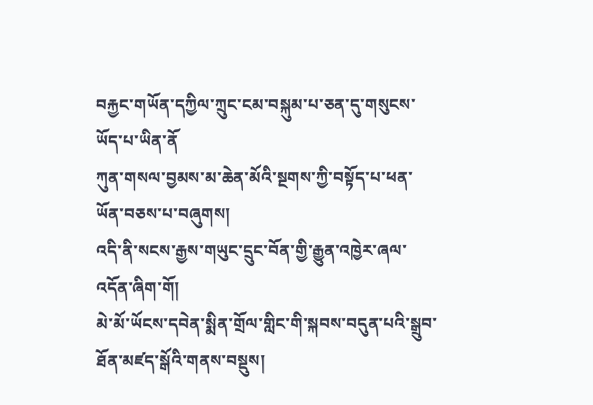བརྐྱང་གཡོན་དཀྱིལ་ཀྲུང་ངམ་བསྐུམ་པ་ཅན་དུ་གསུངས་ཡོད་པ་ཡིན་ནོ
ཀུན་གསལ་བྱམས་མ་ཆེན་མོའི་སྔགས་ཀྱི་བསྟོད་པ་ཕན་ཡོན་བཅས་པ་བཞུགས།
འདི་ནི་སངས་རྒྱས་གཡུང་དྲུང་བོན་གྱི་རྒྱུན་འཁྱེར་ཞལ་འདོན་ཞིག་གོ།
མེ་མོ་ཡོངས་དབེན་སྨིན་གྲོལ་གླིང་གི་སྐབས་བདུན་པའི་སྒྲུབ་ཐོན་མཛད་སྒོའི་གནས་བསྡུས།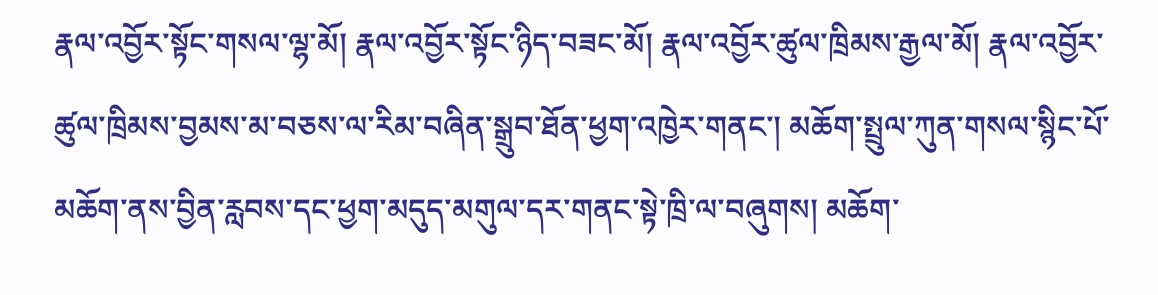རྣལ་འབྱོར་སྟོང་གསལ་ལྷ་མོ། རྣལ་འབྱོར་སྟོང་ཉིད་བཟང་མོ། རྣལ་འབྱོར་ཚུལ་ཁྲིམས་རྒྱལ་མོ། རྣལ་འབྱོར་ཚུལ་ཁྲིམས་བྱམས་མ་བཅས་ལ་རིམ་བཞིན་སྒྲུབ་ཐོན་ཕྱག་འཁྱེར་གནང་། མཆོག་སྤྲུལ་ཀུན་གསལ་སྙིང་པོ་མཆོག་ནས་བྱིན་རླབས་དང་ཕྱག་མདུད་མགུལ་དར་གནང་སྟེ་ཁྲི་ལ་བཞུགས། མཆོག་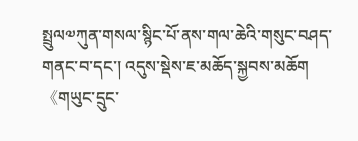སྤྲུལ༧ཀུན་གསལ་སྙིང་པོ་ནས་གལ་ཆེའི་གསུང་བཤད་གནང་བ་དང་། འདུས་སྡེས་ཇ་མཆོད་སྐྱབས་མཆོག
《གཡུང་དྲུང་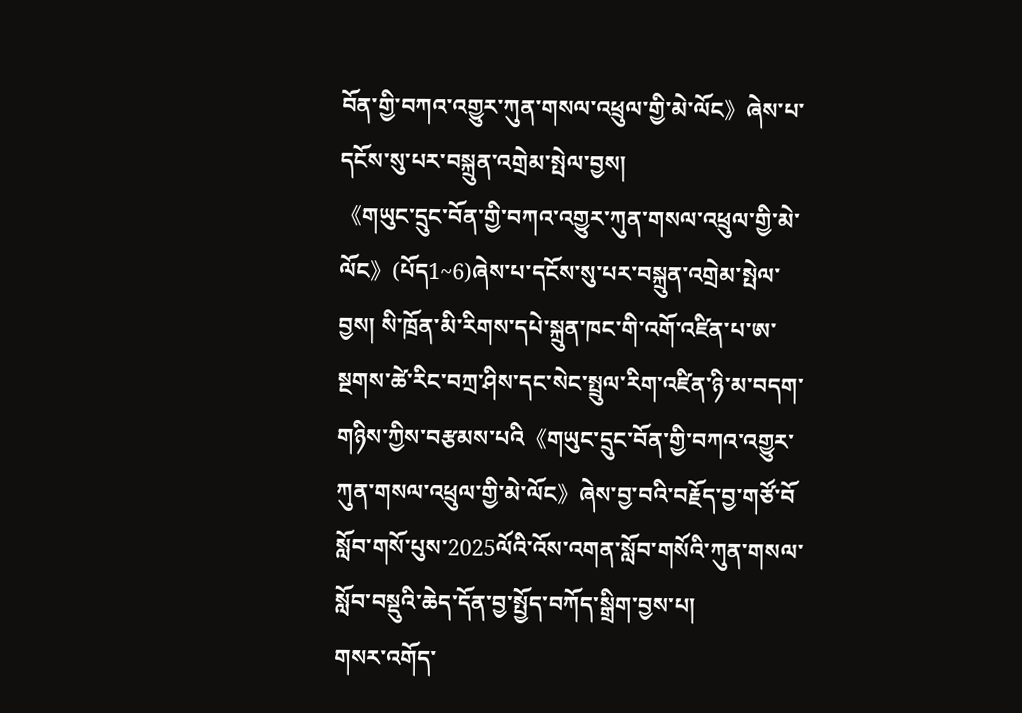བོན་གྱི་བཀའ་འགྱུར་ཀུན་གསལ་འཕྲུལ་གྱི་མེ་ལོང》ཞེས་པ་དངོས་སུ་པར་བསྐྲུན་འགྲེམ་སྤེལ་བྱས།
《གཡུང་དྲུང་བོན་གྱི་བཀའ་འགྱུར་ཀུན་གསལ་འཕྲུལ་གྱི་མེ་ལོང》(པོད1~6)ཞེས་པ་དངོས་སུ་པར་བསྐྲུན་འགྲེམ་སྤེལ་བྱས། སི་ཁྲོན་མི་རིགས་དཔེ་སྐྲུན་ཁང་གི་འགོ་འཛིན་པ་ཨ་སྔགས་ཚེ་རིང་བཀྲ་ཤིས་དང་སེང་སྤྲུལ་རིག་འཛིན་ཉི་མ་བདག་གཉིས་ཀྱིས་བརྩམས་པའི《གཡུང་དྲུང་བོན་གྱི་བཀའ་འགྱུར་ཀུན་གསལ་འཕྲུལ་གྱི་མེ་ལོང》ཞེས་བྱ་བའི་བརྗོད་བྱ་གཙོ་བོ
སློབ་གསོ་པུས་2025ལོའི་འོས་འགན་སློབ་གསོའི་ཀུན་གསལ་སློབ་བསྡུའི་ཆེད་དོན་བྱ་སྤྱོད་བཀོད་སྒྲིག་བྱས་པ།
གསར་འགོད་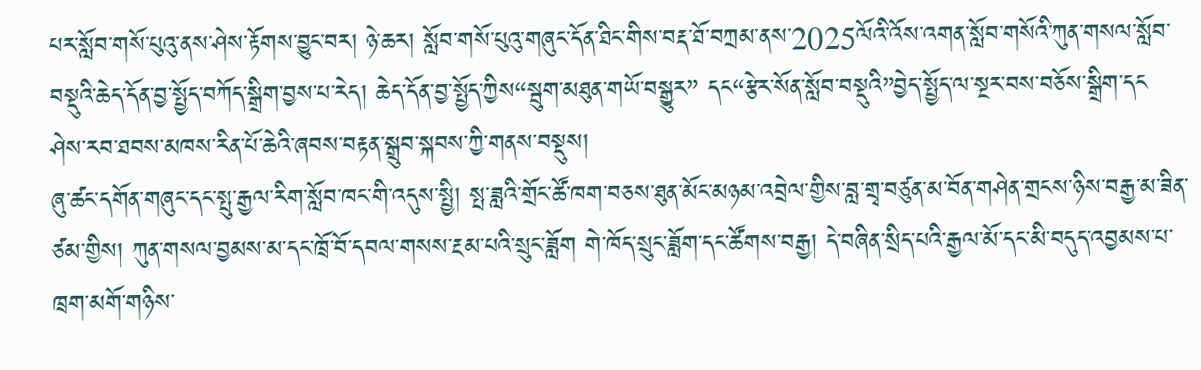པར་སློབ་གསོ་པུའུ་ནས་ཤེས་རྟོགས་བྱུང་བར། ཉེ་ཆར། སློབ་གསོ་པུའུ་གཞུང་དོན་ཐིང་གིས་བརྡ་ཐོ་བཀྲམ་ནས་2025ལོའི་འོས་འགན་སློབ་གསོའི་ཀུན་གསལ་སློབ་བསྡུའི་ཆེད་དོན་བྱ་སྤྱོད་བཀོད་སྒྲིག་བྱས་པ་རེད། ཆེད་དོན་བྱ་སྤྱོད་ཀྱིས“སྦུག་མཐུན་གཡོ་བསྒྱུར” དང“རྩེར་སོན་སློབ་བསྡུའི”བྱེད་སྤྱོད་ལ་སྔར་བས་བཅོས་སྒྲིག་དང
ཤེས་རབ་ཐབས་མཁས་རིན་པོ་ཆེའི་ཞབས་བརྟན་སྒྲུབ་སྐབས་ཀྱི་གནས་བསྡུས།
ཞུ་ཚང་དགོན་གཞུང་དང་སྤུ་རྒྱལ་རིག་སློབ་ཁང་གི་འདུས་སྤྱི། སྤ་ཟླའི་གྲོང་ཚོ་ཁག་བཅས་ཐུན་མོང་མཉམ་འབྲེལ་གྱིས་བླ་གྲྭ་བཙུན་མ་བོན་གཤེན་གྲངས་ཉིས་བརྒྱ་མ་ཟིན་ཙམ་གྱིས། ཀུན་གསལ་བྱམས་མ་དང་ཁྲོ་བོ་དབལ་གསས་རྔམ་པའི་སྲུང་ཟློག གེ་ཁོད་སྲུང་ཟློག་དང་ཚོགས་བརྒྱ། དེ་བཞིན་སྲིད་པའི་རྒྱལ་མོ་དང་མི་བདུད་འབྱམས་པ་ཁྲག་མགོ་གཉིས་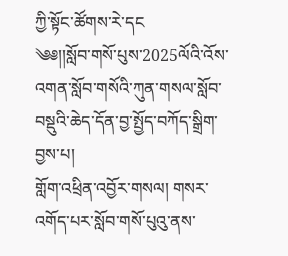ཀྱི་སྟོང་ཚོགས་རེ་དང
༄༅།།སློབ་གསོ་པུས་2025ལོའི་འོས་འགན་སློབ་གསོའི་ཀུན་གསལ་སློབ་བསྡུའི་ཆེད་དོན་བྱ་སྤྱོད་བཀོད་སྒྲིག་བྱས་པ།
གློག་འཕྲིན་འབྱོར་གསལ། གསར་འགོད་པར་སློབ་གསོ་པུའུ་ནས་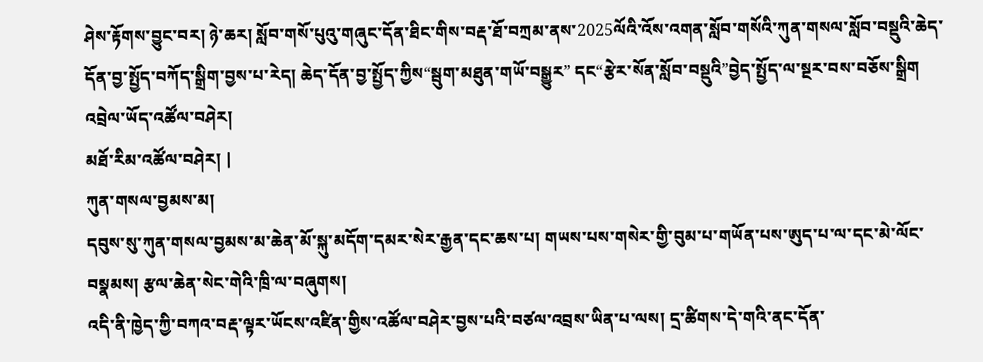ཤེས་རྟོགས་བྱུང་བར། ཉེ་ཆར། སློབ་གསོ་པུའུ་གཞུང་དོན་ཐིང་གིས་བརྡ་ཐོ་བཀྲམ་ནས་2025ལོའི་འོས་འགན་སློབ་གསོའི་ཀུན་གསལ་སློབ་བསྡུའི་ཆེད་དོན་བྱ་སྤྱོད་བཀོད་སྒྲིག་བྱས་པ་རེད། ཆེད་དོན་བྱ་སྤྱོད་ཀྱིས“སྦུག་མཐུན་གཡོ་བསྒྱུར” དང“རྩེར་སོན་སློབ་བསྡུའི”བྱེད་སྤྱོད་ལ་སྔར་བས་བཅོས་སྒྲིག
འབྲེལ་ཡོད་འཚོལ་བཤེར།
མཐོ་རིམ་འཚོལ་བཤེར། |
ཀུན་གསལ་བྱམས་མ།
དབུས་སུ་ཀུན་གསལ་བྱམས་མ་ཆེན་མོ་སྐུ་མདོག་དམར་སེར་རྒྱན་དང་ཆས་པ། གཡས་པས་གསེར་གྱི་བུམ་པ་གཡོན་པས་ཨུད་པ་ལ་དང་མེ་ལོང་བསྣམས། རྩལ་ཆེན་སེང་གེའི་ཁྲི་ལ་བཞུགས།
འདི་ནི་ཁྱེད་ཀྱི་བཀའ་བརྡ་ལྟར་ཡོངས་འཛིན་གྱིས་འཚོལ་བཤེར་བྱས་པའི་བཙལ་འབྲས་ཡིན་པ་ལས། དྲ་ཚིགས་དེ་གའི་ནང་དོན་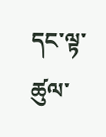དང་ལྟ་ཚུལ་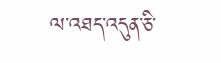ལ་འཐད་འདུན་ཅི་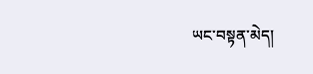ཡང་བསྟན་མེད།